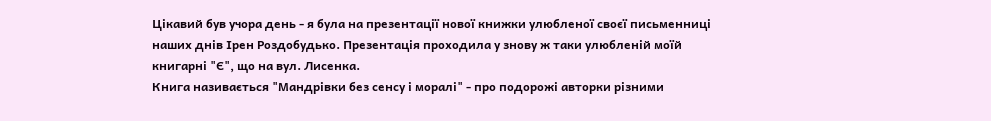Цікавий був учора день - я була на презентації нової книжки улюбленої своєї письменниці наших днів Ірен Роздобудько. Презентація проходила у знову ж таки улюбленій моїй книгарні "Є", що на вул. Лисенка.
Книга називається "Мандрівки без сенсу і моралі" - про подорожі авторки різними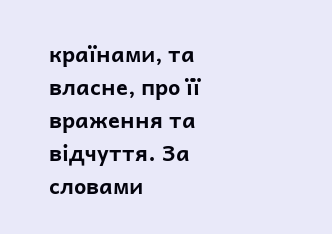країнами, та власне, про її враження та відчуття. За словами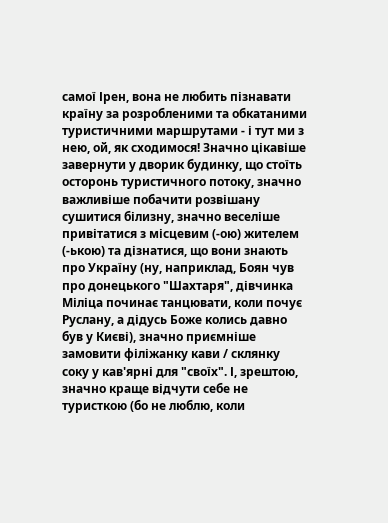самої Ірен, вона не любить пізнавати країну за розробленими та обкатаними туристичними маршрутами - і тут ми з нею, ой, як сходимося! Значно цікавіше завернути у дворик будинку, що стоїть осторонь туристичного потоку, значно важливіше побачити розвішану сушитися білизну, значно веселіше привітатися з місцевим (-ою) жителем (-ькою) та дізнатися, що вони знають про Україну (ну, наприклад, Боян чув про донецького "Шахтаря", дівчинка Міліца починає танцювати, коли почує Руслану, а дідусь Боже колись давно був у Києві), значно приємніше замовити філіжанку кави / склянку соку у кав'ярні для "своїх". І, зрештою, значно краще відчути себе не туристкою (бо не люблю, коли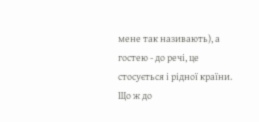мене так називають), а гостею - до речі, це стосується і рідної країни.
Що ж до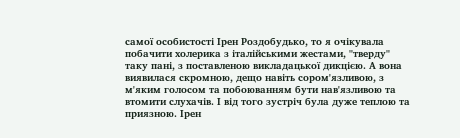самої особистості Ірен Роздобудько, то я очікувала побачити холерика з італійськими жестами, "тверду" таку пані, з поставленою викладацької дикцією. А вона виявилася скромною, дещо навіть сором'язливою, з м'яким голосом та побоюванням бути нав'язливою та втомити слухачів. І від того зустріч була дуже теплою та приязною. Ірен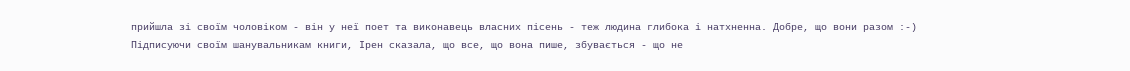прийшла зі своїм чоловіком - він у неї поет та виконавець власних пісень - теж людина глибока і натхненна. Добре, що вони разом :-)
Підписуючи своїм шанувальникам книги, Ірен сказала, що все, що вона пише, збувається - що не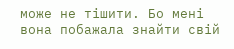може не тішити. Бо мені вона побажала знайти свій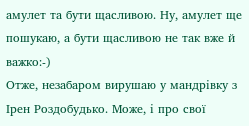амулет та бути щасливою. Ну, амулет ще пошукаю, а бути щасливою не так вже й важко:-)
Отже, незабаром вирушаю у мандрівку з Ірен Роздобудько. Може, і про свої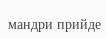мандри прийде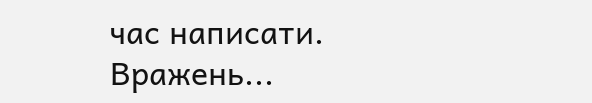час написати.
Вражень...